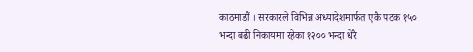काठमाडौं । सरकारले विभिन्न अध्यादेशमार्फत एकै पटक १५० भन्दा बढी निकायमा रहेका १२०० भन्दा धेरै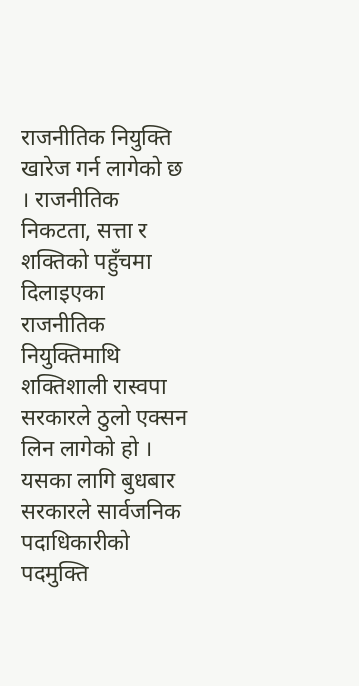राजनीतिक नियुक्ति खारेज गर्न लागेको छ । राजनीतिक निकटता, सत्ता र शक्तिको पहुँचमा दिलाइएका राजनीतिक नियुक्तिमाथि शक्तिशाली रास्वपा सरकारले ठुलो एक्सन लिन लागेको हो ।
यसका लागि बुधबार सरकारले सार्वजनिक पदाधिकारीको पदमुक्ति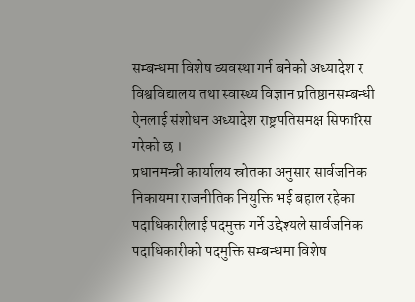सम्बन्धमा विशेष व्यवस्था गर्न बनेको अध्यादेश र विश्वविद्यालय तथा स्वास्थ्य विज्ञान प्रतिष्ठानसम्बन्धी ऐनलाई संशोधन अध्यादेश राष्ट्रपतिसमक्ष सिफारिस गरेको छ ।
प्रधानमन्त्री कार्यालय स्रोतका अनुसार सार्वजनिक निकायमा राजनीतिक नियुक्ति भई बहाल रहेका पदाधिकारीलाई पदमुक्त गर्ने उद्देश्यले सार्वजनिक पदाधिकारीको पदमुक्ति सम्बन्धमा विशेष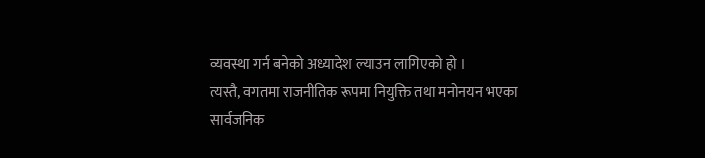व्यवस्था गर्न बनेको अध्यादेश ल्याउन लागिएको हो ।
त्यस्तै, वगतमा राजनीतिक रूपमा नियुक्ति तथा मनोनयन भएका सार्वजनिक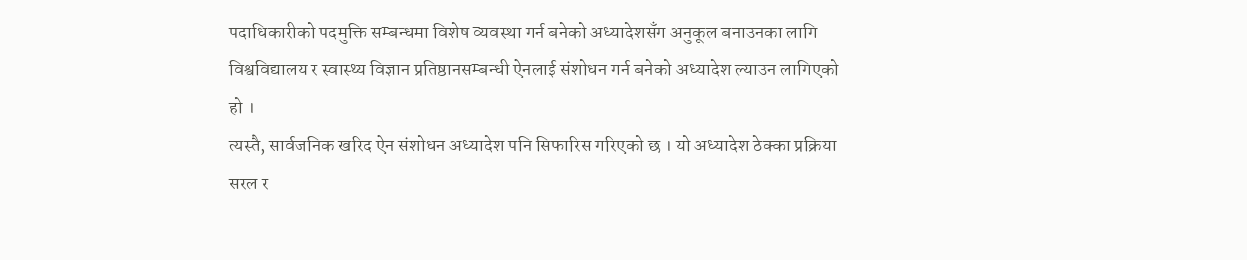पदाधिकारीको पदमुक्ति सम्बन्धमा विशेष व्यवस्था गर्न बनेको अध्यादेशसँग अनुकूल बनाउनका लागि विश्वविद्यालय र स्वास्थ्य विज्ञान प्रतिष्ठानसम्बन्धी ऐनलाई संशोधन गर्न बनेको अध्यादेश ल्याउन लागिएको हो ।
त्यस्तै, सार्वजनिक खरिद ऐन संशोधन अध्यादेश पनि सिफारिस गरिएको छ । यो अध्यादेश ठेक्का प्रक्रिया सरल र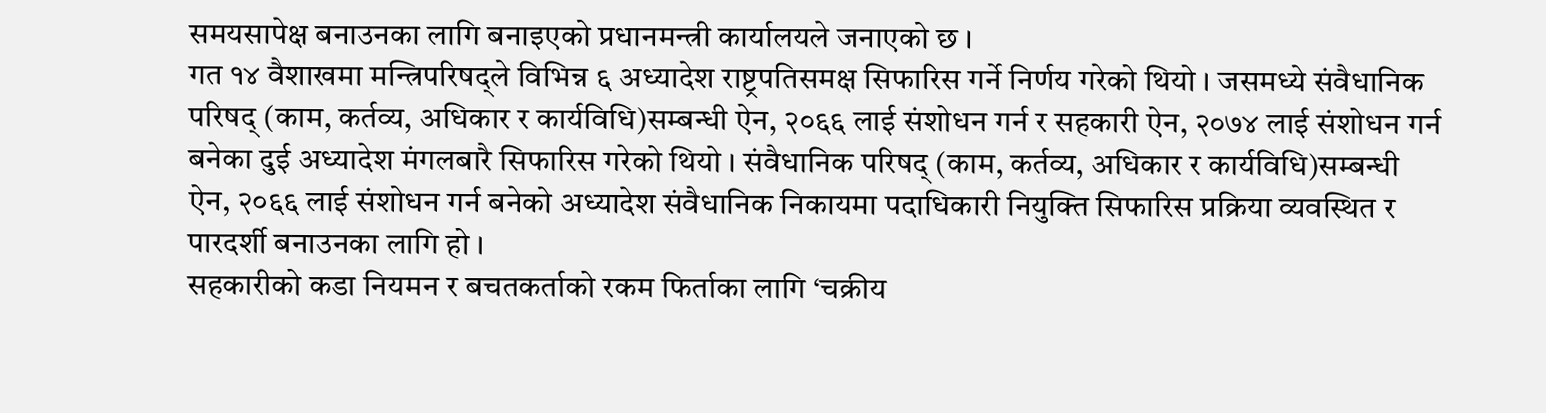समयसापेक्ष बनाउनका लागि बनाइएको प्रधानमन्त्री कार्यालयले जनाएको छ ।
गत १४ वैशाखमा मन्त्रिपरिषद्ले विभिन्न ६ अध्यादेश राष्ट्रपतिसमक्ष सिफारिस गर्ने निर्णय गरेको थियो । जसमध्ये संवैधानिक परिषद् (काम, कर्तव्य, अधिकार र कार्यविधि)सम्बन्धी ऐन, २०६६ लाई संशोधन गर्न र सहकारी ऐन, २०७४ लाई संशोधन गर्न बनेका दुई अध्यादेश मंगलबारै सिफारिस गरेको थियो । संवैधानिक परिषद् (काम, कर्तव्य, अधिकार र कार्यविधि)सम्बन्धी ऐन, २०६६ लाई संशोधन गर्न बनेको अध्यादेश संवैधानिक निकायमा पदाधिकारी नियुक्ति सिफारिस प्रक्रिया व्यवस्थित र पारदर्शी बनाउनका लागि हो ।
सहकारीको कडा नियमन र बचतकर्ताको रकम फिर्ताका लागि ‘चक्रीय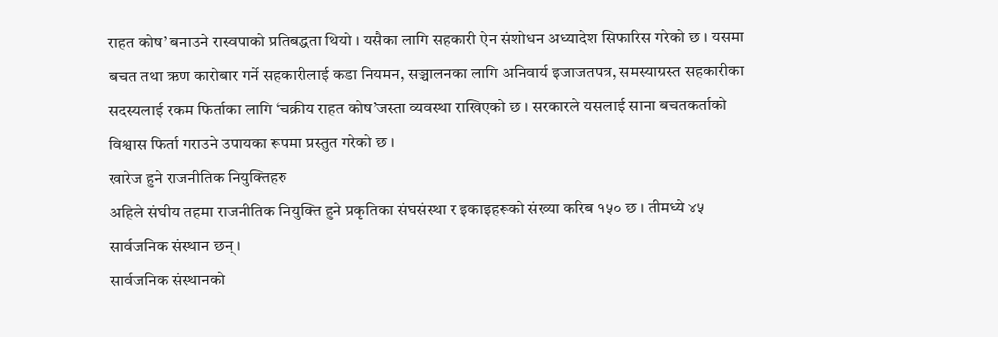राहत कोष’ बनाउने रास्वपाको प्रतिबद्धता थियो । यसैका लागि सहकारी ऐन संशोधन अध्यादेश सिफारिस गरेको छ । यसमा बचत तथा ऋण कारोबार गर्ने सहकारीलाई कडा नियमन, सञ्चालनका लागि अनिवार्य इजाजतपत्र, समस्याग्रस्त सहकारीका सदस्यलाई रकम फिर्ताका लागि ‘चक्रीय राहत कोष’जस्ता व्यवस्था राखिएको छ । सरकारले यसलाई साना बचतकर्ताको विश्वास फिर्ता गराउने उपायका रूपमा प्रस्तुत गरेको छ ।
खारेज हुने राजनीतिक नियुक्तिहरु
अहिले संघीय तहमा राजनीतिक नियुक्ति हुने प्रकृतिका संघसंस्था र इकाइहरूको संख्या करिब १५० छ । तीमध्ये ४५ सार्वजनिक संस्थान छन् ।
सार्वजनिक संस्थानको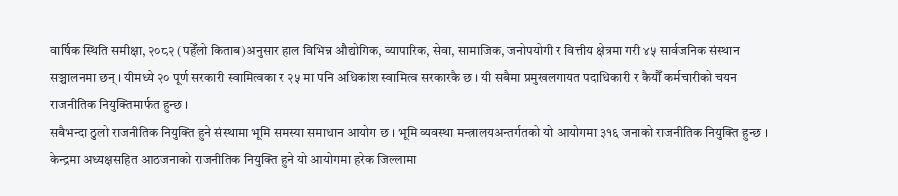वार्षिक स्थिति समीक्षा, २०८२ (पहेँलो किताब)अनुसार हाल विभिन्न औद्योगिक, व्यापारिक, सेवा, सामाजिक, जनोपयोगी र वित्तीय क्षेत्रमा गरी ४५ सार्वजनिक संस्थान सञ्चालनमा छन् । यीमध्ये २० पूर्ण सरकारी स्वामित्वका र २५ मा पनि अधिकांश स्वामित्व सरकारकै छ । यी सबैमा प्रमुखलगायत पदाधिकारी र कैयौँ कर्मचारीको चयन राजनीतिक नियुक्तिमार्फत हुन्छ ।
सबैभन्दा ठुलो राजनीतिक नियुक्ति हुने संस्थामा भूमि समस्या समाधान आयोग छ । भूमि व्यवस्था मन्त्रालयअन्तर्गतको यो आयोगमा ३१६ जनाको राजनीतिक नियुक्ति हुन्छ । केन्द्रमा अध्यक्षसहित आठजनाको राजनीतिक नियुक्ति हुने यो आयोगमा हरेक जिल्लामा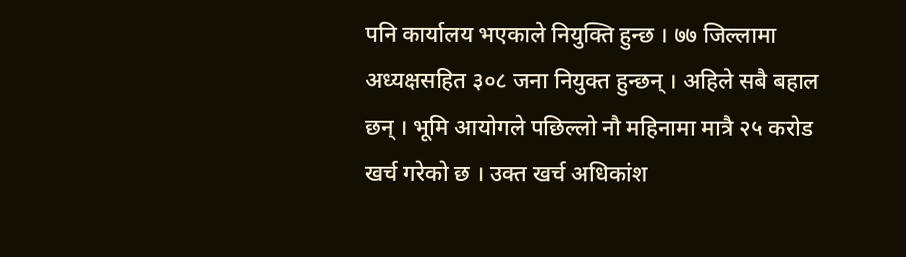पनि कार्यालय भएकाले नियुक्ति हुन्छ । ७७ जिल्लामा अध्यक्षसहित ३०८ जना नियुक्त हुन्छन् । अहिले सबै बहाल छन् । भूमि आयोगले पछिल्लो नौ महिनामा मात्रै २५ करोड खर्च गरेको छ । उक्त खर्च अधिकांश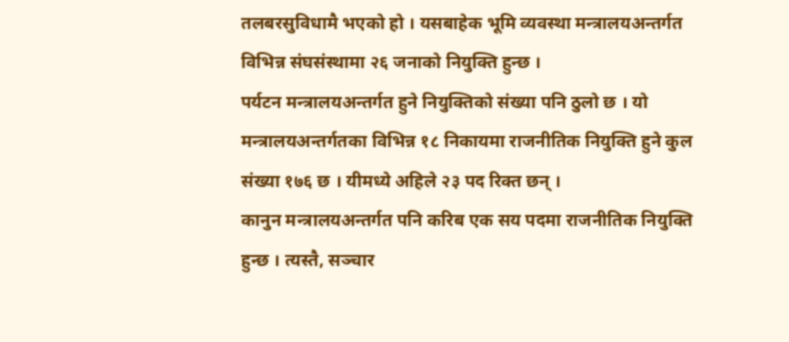तलबरसुविधामै भएको हो । यसबाहेक भूमि व्यवस्था मन्त्रालयअन्तर्गत विभिन्न संघसंस्थामा २६ जनाको नियुक्ति हुन्छ ।
पर्यटन मन्त्रालयअन्तर्गत हुने नियुक्तिको संख्या पनि ठुलो छ । यो मन्त्रालयअन्तर्गतका विभिन्न १८ निकायमा राजनीतिक नियुक्ति हुने कुल संख्या १७६ छ । यीमध्ये अहिले २३ पद रिक्त छन् ।
कानुन मन्त्रालयअन्तर्गत पनि करिब एक सय पदमा राजनीतिक नियुक्ति हुन्छ । त्यस्तै, सञ्चार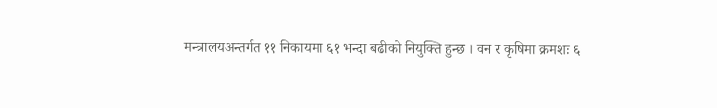मन्त्रालयअन्तर्गत ११ निकायमा ६१ भन्दा बढीको नियुक्ति हुन्छ । वन र कृषिमा क्रमशः ६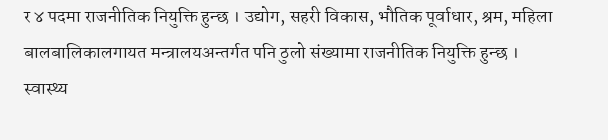र ४ पदमा राजनीतिक नियुक्ति हुन्छ । उद्योग, सहरी विकास, भौतिक पूर्वाधार, श्रम, महिला बालबालिकालगायत मन्त्रालयअन्तर्गत पनि ठुलो संख्यामा राजनीतिक नियुक्ति हुन्छ ।
स्वास्थ्य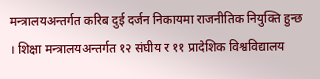मन्त्रालयअन्तर्गत करिब दुई दर्जन निकायमा राजनीतिक नियुक्ति हुन्छ । शिक्षा मन्त्रालयअन्तर्गत १२ संघीय र ११ प्रादेशिक विश्वविद्यालय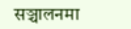सञ्चालनमा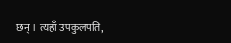छन् । त्यहाँ उपकुलपति,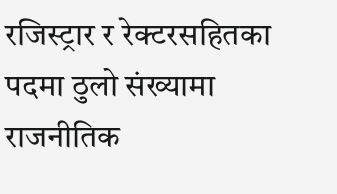रजिस्ट्रार र रेक्टरसहितका पदमा ठुलो संख्यामा राजनीतिक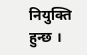नियुक्ति हुन्छ ।